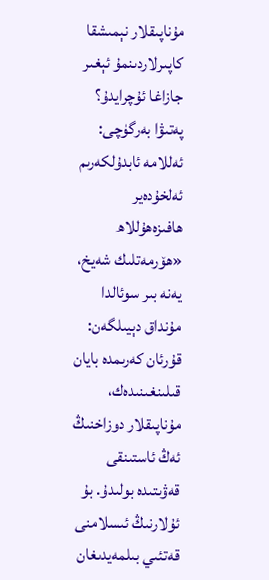مۇناپىقلار نېمىشقا كاپىرلاردىنمۇ ئېغىر جازاغا ئۇچرايدۇ؟
پەتىۋا بەرگۈچى: ئەللامە ئابدۇلكەرىم ئەلخۇدەير ھافىزەھۇللاھ
«ھۆرمەتلىك شەيخ، يەنە بىر سوئالدا مۇنداق دېيىلگەن: قۇرئان كەرىمدە بايان قىلىنغىنىدەك، مۇناپىقلار دوزاخنىڭ ئەڭ ئاستىنقى قەۋىتىدە بولىدۇ. بۇ ئۇلارنىڭ ئىسلامنى قەتئىي بىلمەيدىغان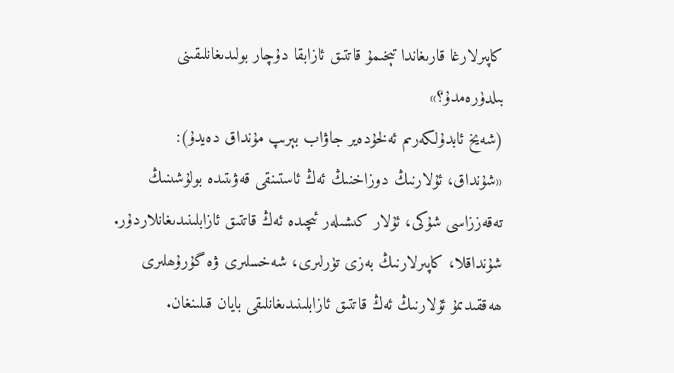كاپىرلارغا قارىغاندا تېخىمۇ قاتتىق ئازابقا دۇچار بولىدىغانلىقىنى بىلدۈرەمدۇ؟»
(شەيخ ئابدۇلكەرىم ئەلخۇدەير جاۋاب بېرىپ مۇنداق دەيدۇ):
«شۇنداق، ئۇلارنىڭ دوزاخنىڭ ئەڭ ئاستىنقى قەۋىتىدە بولۇشىنىڭ تەقەززاسى شۇكى، ئۇلار كىشىلەر ئىچىدە ئەڭ قاتتىق ئازابلىنىدىغانلاردۇر.
شۇنداقلا، كاپىرلارنىڭ بەزى تۈرلىرى، شەخسلىرى ۋە گۇرۇھلىرى ھەققىدىمۇ ئۇلارنىڭ ئەڭ قاتتىق ئازابلىنىدىغانلىقى بايان قىلىنغان.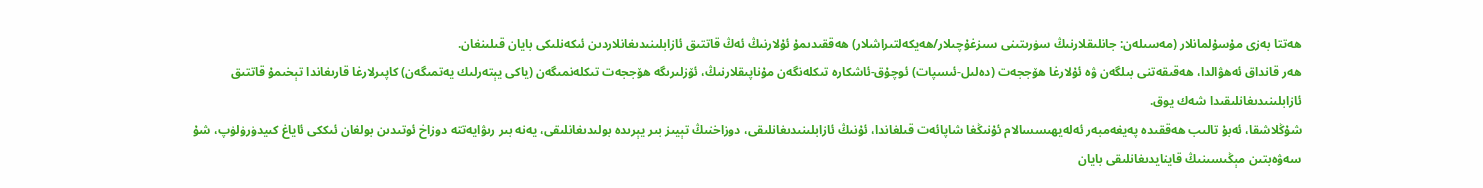ھەتتا بەزى مۇسۇلمانلار (مەسىلەن: جانلىقلارنىڭ سۈرىتىنى سىزغۇچىلار/ھەيكەلتىراشلار) ھەققىدىمۇ ئۇلارنىڭ ئەڭ قاتتىق ئازابلىنىدىغانلاردىن ئىكەنلىكى بايان قىلىنغان.
ھەر قانداق ئەھۋالدا، ھەقىقەتنى بىلگەن ۋە ئۇلارغا ھۆججەت (دەلىل-ئىسپات) ئوچۇق-ئاشكارە تىكلەنگەن مۇناپىقلارنىڭ، ئۆزلىرىگە ھۆججەت تىكلەنمىگەن (ياكى يېتەرلىك يەتمىگەن) كاپىرلارغا قارىغاندا تېخىمۇ قاتتىق ئازابلىنىدىغانلىقىدا شەك يوق.
شۇڭلاشقا، ئەبۇ تالىب ھەققىدە پەيغەمبەر ئەلەيھىسسالام ئۇنىڭغا شاپائەت قىلغاندا، ئۇنىڭ ئازابلىنىدىغانلىقى، دوزاخنىڭ تېيىز بىر يېرىدە بولىدىغانلىقى، يەنە بىر رىۋايەتتە دوزاخ ئوتىدىن بولغان ئىككى ئاياغ كىيدۈرۈلۈپ، شۇ سەۋەبتىن مېڭىسىنىڭ قاينايدىغانلىقى بايان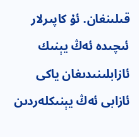قىلىنغان. ئۇ كاپىرلار ئىچىدە ئەڭ يېنىك ئازابلىنىدىغان ياكى ئازابى ئەڭ يېنىكلەردىن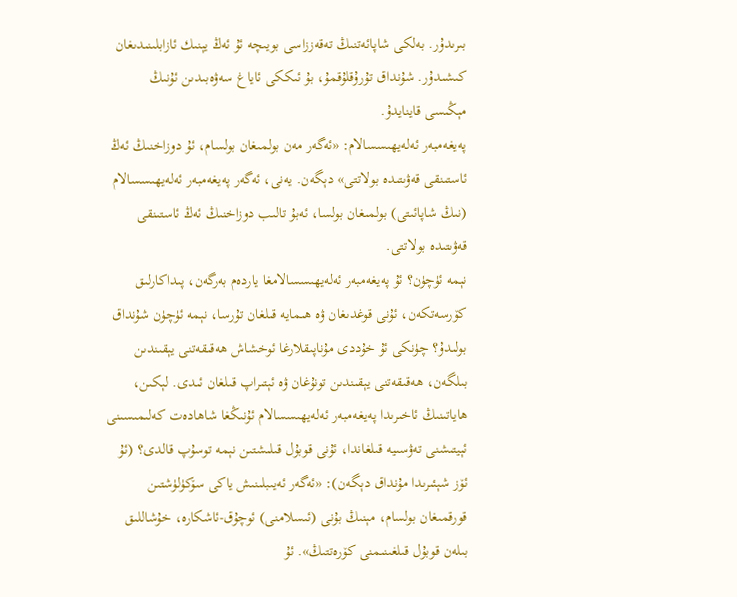بىرىدۇر. بەلكى شاپائەتنىڭ تەقەززاسى بويىچە ئۇ ئەڭ يېنىك ئازابلىنىدىغان كىشىدۇر. شۇنداق تۇرۇقلۇقمۇ، بۇ ئىككى ئاياغ سەۋەبىدىن ئۇنىڭ مېڭىسى قاينايدۇ.
پەيغەمبەر ئەلەيھىسسالام: «ئەگەر مەن بولمىغان بولسام، ئۇ دوزاخنىڭ ئەڭ ئاستىنقى قەۋىتىدە بولاتتى» دېگەن. يەنى، ئەگەر پەيغەمبەر ئەلەيھىسسالام (نىڭ شاپائىتى) بولمىغان بولسا، ئەبۇ تالىب دوزاخنىڭ ئەڭ ئاستىنقى قەۋىتىدە بولاتتى.
نېمە ئۈچۈن؟ ئۇ پەيغەمبەر ئەلەيھىسسالامغا ياردەم بەرگەن، پىداكارلىق كۆرسەتكەن، ئۇنى قوغدىغان ۋە ھىمايە قىلغان تۇرسا، نېمە ئۈچۈن شۇنداق بولىدۇ؟ چۈنكى ئۇ خۇددى مۇناپىقلارغا ئوخشاش ھەقىقەتنى يېقىندىن بىلگەن، ھەقىقەتنى يېقىندىن تونۇغان ۋە ئېتىراپ قىلغان ئىدى. لېكىن، ھاياتىنىڭ ئاخىرىدا پەيغەمبەر ئەلەيھىسسالام ئۇنىڭغا شاھادەت كەلىمىسىنى ئېيتىشنى تەۋسىيە قىلغاندا، ئۇنى قوبۇل قىلىشتىن نېمە توسۇپ قالدى؟ (ئۇ ئۆز شېئىرىدا مۇنداق دېگەن): «ئەگەر ئەيىبلىنىش ياكى سۆكۈلۈشتىن قورقمىغان بولسام، مېنىڭ بۇنى (ئىسلامنى) ئوچۇق-ئاشكارە، خۇشاللىق بىلەن قوبۇل قىلغىنىمنى كۆرەتتىڭ». ئۇ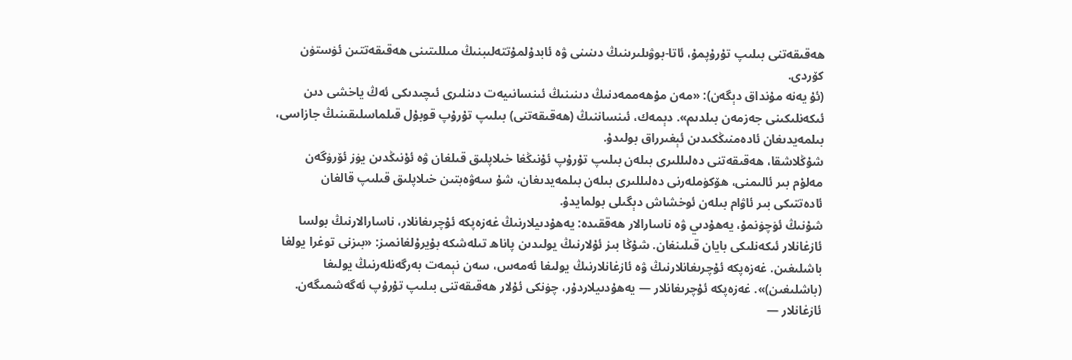ھەقىقەتنى بىلىپ تۇرۇپمۇ، ئاتا-بوۋىلىرىنىڭ دىنىنى ۋە ئابدۇلمۇتتەلىبنىڭ مىللىتىنى ھەقىقەتتىن ئۈستۈن كۆردى.
(ئۇ يەنە مۇنداق دېگەن): «مەن مۇھەممەدنىڭ دىنىنىڭ ئىنسانىيەت دىنلىرى ئىچىدىكى ئەڭ ياخشى دىن ئىكەنلىكىنى جەزمەن بىلدىم». دېمەك، ئىنساننىڭ (ھەقىقەتنى) بىلىپ تۇرۇپ قوبۇل قىلماسلىقىنىڭ جازاسى، بىلمەيدىغان ئادەمنىڭكىدىن ئېغىرراق بولىدۇ.
شۇڭلاشقا، ھەقىقەتنى دەلىللىرى بىلەن بىلىپ تۇرۇپ ئۇنىڭغا خىلاپلىق قىلغان ۋە ئۇنىڭدىن يۈز ئۆرۈگەن مەلۇم بىر ئالىمنى، ھۆكۈملەرنى دەلىللىرى بىلەن بىلمەيدىغان، شۇ سەۋەبتىن خىلاپلىق قىلىپ قالغان ئادەتتىكى بىر ئاۋام بىلەن ئوخشاش دېگىلى بولمايدۇ.
شۇنىڭ ئۈچۈنمۇ، يەھۇدىي ۋە ناسارالار ھەققىدە: يەھۇدىيلارنىڭ غەزەپكە ئۇچرىغانلار، ناسارالارنىڭ بولسا ئازغانلار ئىكەنلىكى بايان قىلىنغان. شۇڭا بىز ئۇلارنىڭ يولىدىن پاناھ تىلەشكە بۇيرۇلغانمىز: «بىزنى توغرا يولغا باشلىغىن. غەزەپكە ئۇچرىغانلارنىڭ ۋە ئازغانلارنىڭ يولىغا ئەمەس، سەن نېمەت بەرگەنلەرنىڭ يولىغا (باشلىغىن)». غەزەپكە ئۇچرىغانلار — يەھۇدىيلاردۇر، چۈنكى ئۇلار ھەقىقەتنى بىلىپ تۇرۇپ ئەگەشمىگەن. ئازغانلار —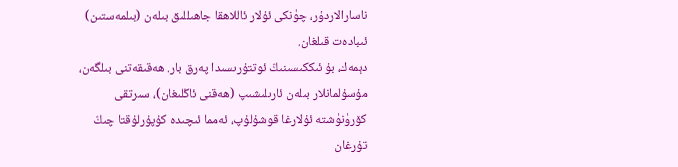ناسارالاردۇر، چۈنكى ئۇلار ئاللاھقا جاھىللىق بىلەن (بىلمەستىن) ئىبادەت قىلغان.
دېمەك، بۇ ئىككىسىنىڭ ئوتتۇرىسىدا پەرق بار. ھەقىقەتنى بىلگەن، مۇسۇلمانلار بىلەن ئارىلىشىپ (ھەقنى ئاڭلىغان)، سىرتقى كۆرۈنۈشتە ئۇلارغا قوشۇلۇپ، ئەمما ئىچىدە كۇپۇرلۇقتا چىڭ تۇرغان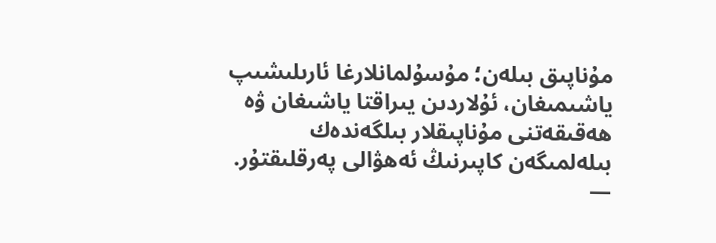مۇناپىق بىلەن؛ مۇسۇلمانلارغا ئارىلىشىپ ياشىمىغان، ئۇلاردىن يىراقتا ياشىغان ۋە ھەقىقەتنى مۇناپىقلار بىلگەندەك بىلەلمىگەن كاپىرنىڭ ئەھۋالى پەرقلىقتۇر.
—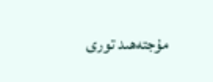مۇجتەھىد تورى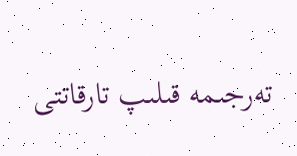تەرجىمە قىلىپ تارقاتتى